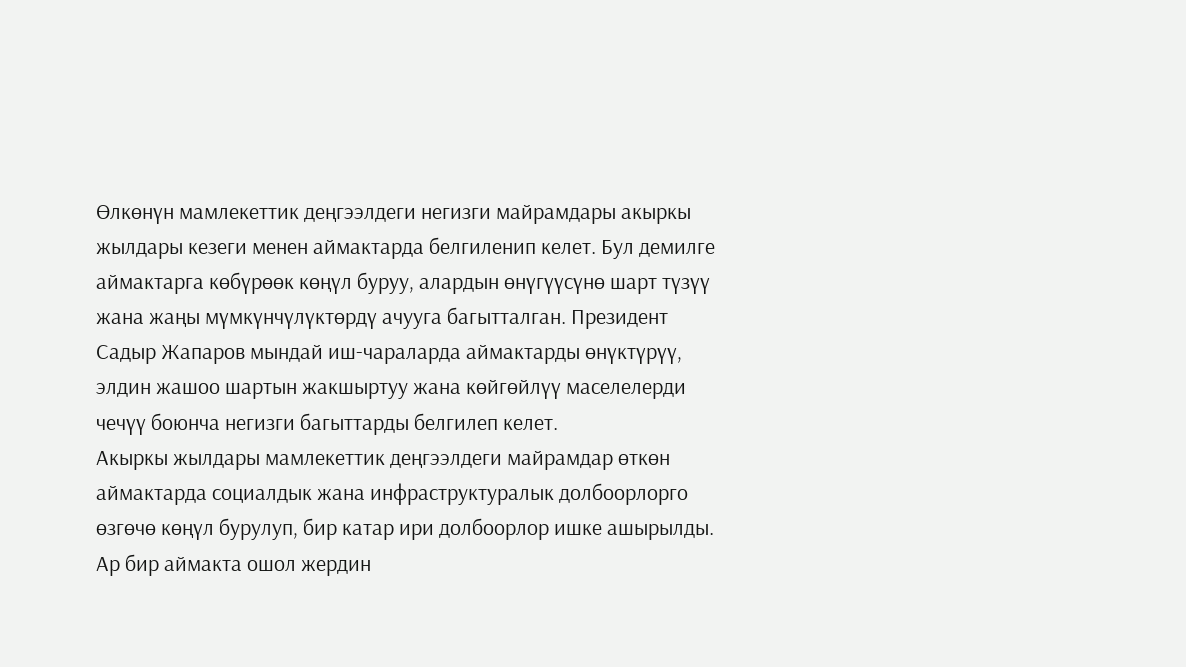Өлкөнүн мамлекеттик деңгээлдеги негизги майрамдары акыркы жылдары кезеги менен аймактарда белгиленип келет. Бул демилге аймактарга көбүрөөк көңүл буруу, алардын өнүгүүсүнө шарт түзүү жана жаңы мүмкүнчүлүктөрдү ачууга багытталган. Президент Садыр Жапаров мындай иш-чараларда аймактарды өнүктүрүү, элдин жашоо шартын жакшыртуу жана көйгөйлүү маселелерди чечүү боюнча негизги багыттарды белгилеп келет.
Акыркы жылдары мамлекеттик деңгээлдеги майрамдар өткөн аймактарда социалдык жана инфраструктуралык долбоорлорго өзгөчө көңүл бурулуп, бир катар ири долбоорлор ишке ашырылды. Ар бир аймакта ошол жердин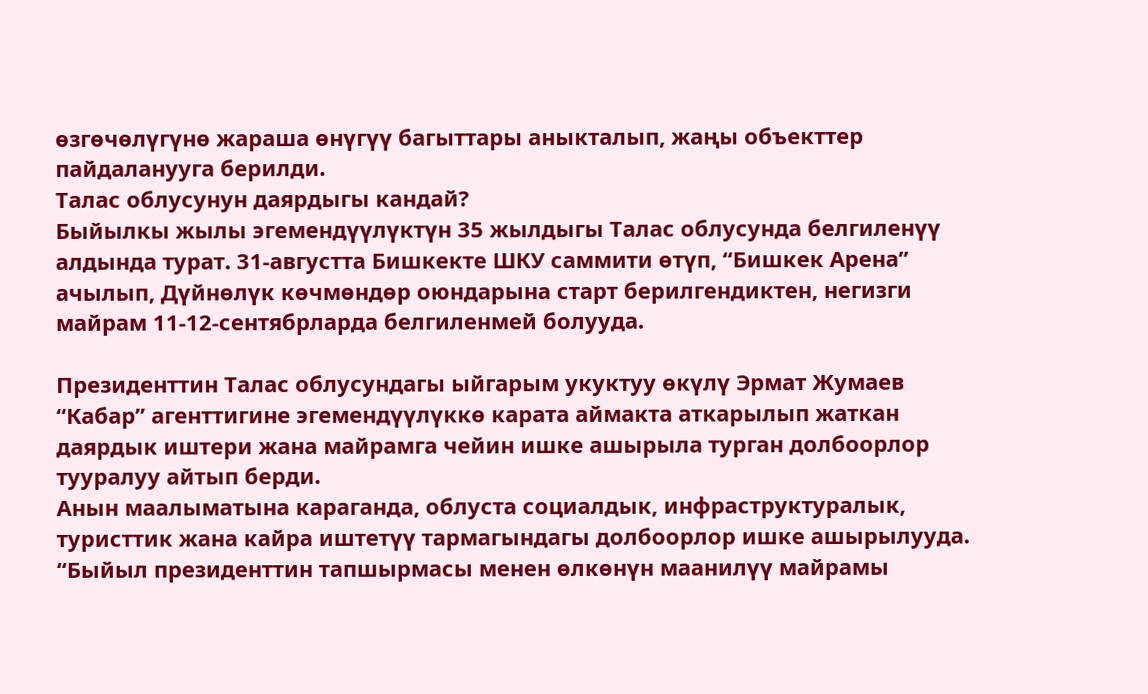өзгөчөлүгүнө жараша өнүгүү багыттары аныкталып, жаңы объекттер пайдаланууга берилди.
Талас облусунун даярдыгы кандай?
Быйылкы жылы эгемендүүлүктүн 35 жылдыгы Талас облусунда белгиленүү алдында турат. 31-августта Бишкекте ШКУ саммити өтүп, “Бишкек Арена” ачылып, Дүйнөлүк көчмөндөр оюндарына старт берилгендиктен, негизги майрам 11-12-сентябрларда белгиленмей болууда.

Президенттин Талас облусундагы ыйгарым укуктуу өкүлү Эрмат Жумаев “Кабар” агенттигине эгемендүүлүккө карата аймакта аткарылып жаткан даярдык иштери жана майрамга чейин ишке ашырыла турган долбоорлор тууралуу айтып берди.
Анын маалыматына караганда, облуста социалдык, инфраструктуралык, туристтик жана кайра иштетүү тармагындагы долбоорлор ишке ашырылууда.
“Быйыл президенттин тапшырмасы менен өлкөнүн маанилүү майрамы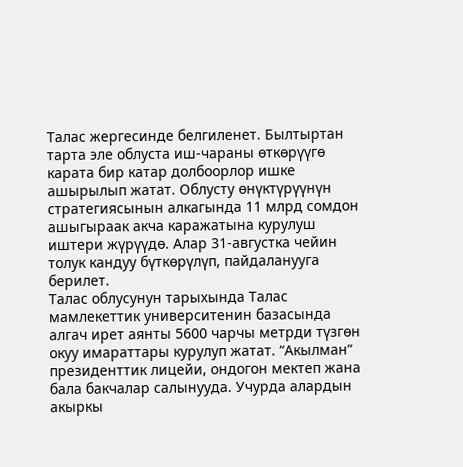Талас жергесинде белгиленет. Былтыртан тарта эле облуста иш-чараны өткөрүүгө карата бир катар долбоорлор ишке ашырылып жатат. Облусту өнүктүрүүнүн стратегиясынын алкагында 11 млрд сомдон ашыгыраак акча каражатына курулуш иштери жүрүүдө. Алар 31-августка чейин толук кандуу бүткөрүлүп, пайдаланууга берилет.
Талас облусунун тарыхында Талас мамлекеттик университенин базасында алгач ирет аянты 5600 чарчы метрди түзгөн окуу имараттары курулуп жатат. “Акылман” президенттик лицейи, ондогон мектеп жана бала бакчалар салынууда. Учурда алардын акыркы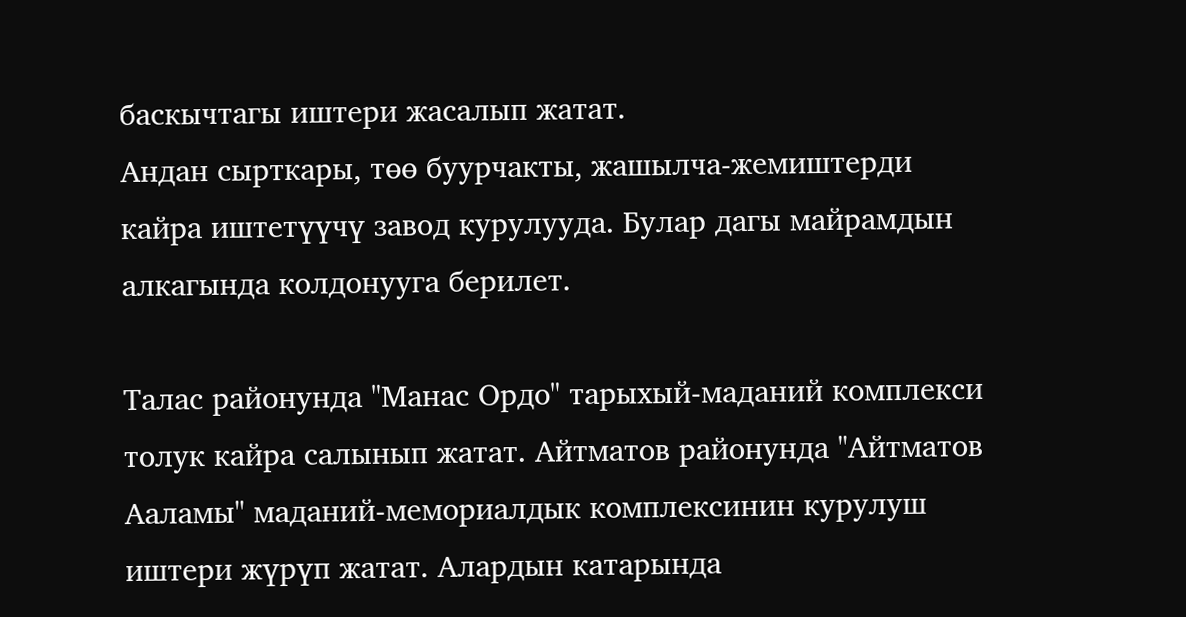баскычтагы иштери жасалып жатат.
Андан сырткары, төө буурчакты, жашылча-жемиштерди кайра иштетүүчү завод курулууда. Булар дагы майрамдын алкагында колдонууга берилет.

Талас районунда "Манас Ордо" тарыхый-маданий комплекси толук кайра салынып жатат. Айтматов районунда "Айтматов Ааламы" маданий-мемориалдык комплексинин курулуш иштери жүрүп жатат. Алардын катарында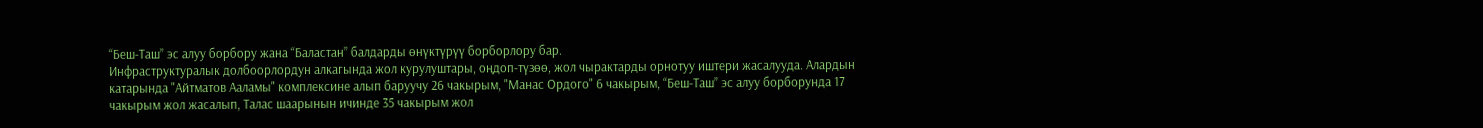“Беш-Таш” эс алуу борбору жана “Баластан” балдарды өнүктүрүү борборлору бар.
Инфраструктуралык долбоорлордун алкагында жол курулуштары, оңдоп-түзөө, жол чырактарды орнотуу иштери жасалууда. Алардын катарында "Айтматов Ааламы" комплексине алып баруучу 26 чакырым, "Манас Ордого" 6 чакырым, “Беш-Таш” эс алуу борборунда 17 чакырым жол жасалып, Талас шаарынын ичинде 35 чакырым жол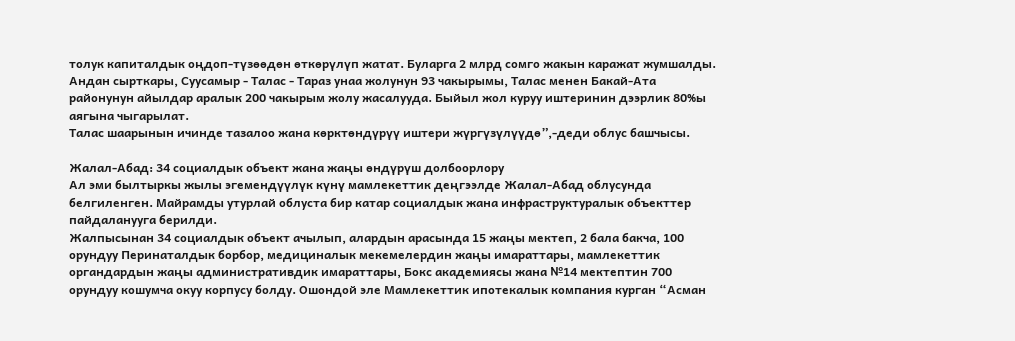толук капиталдык оңдоп-түзөөдөн өткөрүлүп жатат. Буларга 2 млрд сомго жакын каражат жумшалды.
Андан сырткары, Суусамыр - Талас - Тараз унаа жолунун 93 чакырымы, Талас менен Бакай-Ата районунун айылдар аралык 200 чакырым жолу жасалууда. Быйыл жол куруу иштеринин дээрлик 80%ы аягына чыгарылат.
Талас шаарынын ичинде тазалоо жана көрктөндүрүү иштери жүргүзүлүүдө”,-деди облус башчысы.

Жалал-Абад: 34 социалдык объект жана жаңы өндүрүш долбоорлору
Ал эми былтыркы жылы эгемендүүлүк күнү мамлекеттик деңгээлде Жалал-Абад облусунда белгиленген. Майрамды утурлай облуста бир катар социалдык жана инфраструктуралык объекттер пайдаланууга берилди.
Жалпысынан 34 социалдык объект ачылып, алардын арасында 15 жаңы мектеп, 2 бала бакча, 100 орундуу Перинаталдык борбор, медициналык мекемелердин жаңы имараттары, мамлекеттик органдардын жаңы административдик имараттары, Бокс академиясы жана №14 мектептин 700 орундуу кошумча окуу корпусу болду. Ошондой эле Мамлекеттик ипотекалык компания курган “Асман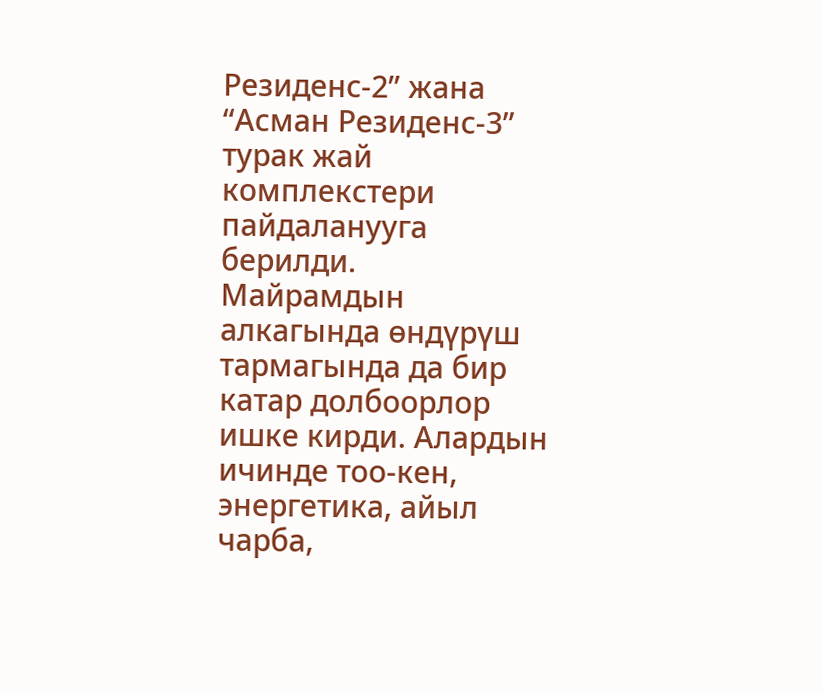Резиденс-2” жана “Асман Резиденс-3” турак жай комплекстери пайдаланууга берилди.
Майрамдын алкагында өндүрүш тармагында да бир катар долбоорлор ишке кирди. Алардын ичинде тоо-кен, энергетика, айыл чарба,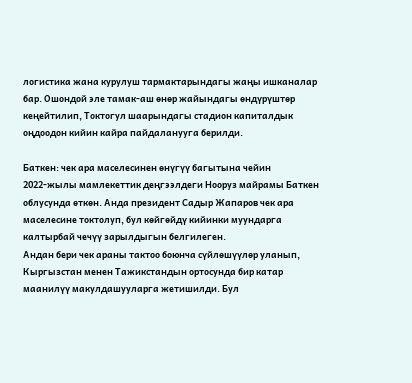логистика жана курулуш тармактарындагы жаңы ишканалар бар. Ошондой эле тамак-аш өнөр жайындагы өндүрүштөр кеңейтилип, Токтогул шаарындагы стадион капиталдык оңдоодон кийин кайра пайдаланууга берилди.

Баткен: чек ара маселесинен өнүгүү багытына чейин
2022-жылы мамлекеттик деңгээлдеги Нооруз майрамы Баткен облусунда өткөн. Анда президент Садыр Жапаров чек ара маселесине токтолуп, бул көйгөйдү кийинки муундарга калтырбай чечүү зарылдыгын белгилеген.
Андан бери чек араны тактоо боюнча сүйлөшүүлөр уланып, Кыргызстан менен Тажикстандын ортосунда бир катар маанилүү макулдашууларга жетишилди. Бул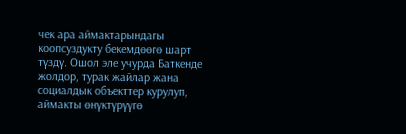чек ара аймактарындагы коопсуздукту бекемдөөгө шарт түздү. Ошол эле учурда Баткенде жолдор, турак жайлар жана социалдык объекттер курулуп, аймакты өнүктүрүүгө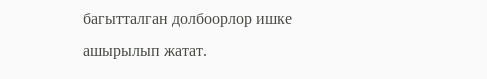багытталган долбоорлор ишке ашырылып жатат.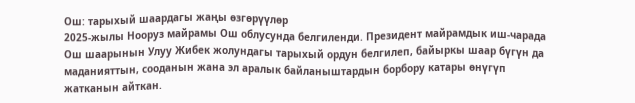Ош: тарыхый шаардагы жаңы өзгөрүүлөр
2025-жылы Нооруз майрамы Ош облусунда белгиленди. Президент майрамдык иш-чарада Ош шаарынын Улуу Жибек жолундагы тарыхый ордун белгилеп, байыркы шаар бүгүн да маданияттын, сооданын жана эл аралык байланыштардын борбору катары өнүгүп жатканын айткан.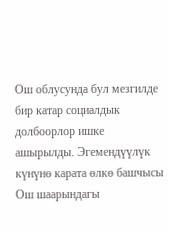Ош облусунда бул мезгилде бир катар социалдык долбоорлор ишке ашырылды. Эгемендүүлүк күнүнө карата өлкө башчысы Ош шаарындагы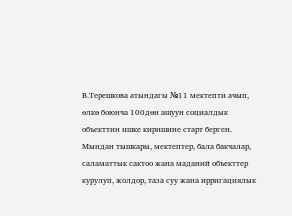В.Терешкова атындагы №11 мектепти ачып, өлкө боюнча 100дөн ашуун социалдык объекттин ишке киришине старт берген. Мындан тышкары, мектептер, бала бакчалар, саламаттык сактоо жана маданий объекттер курулуп, жолдор, таза суу жана ирригациялык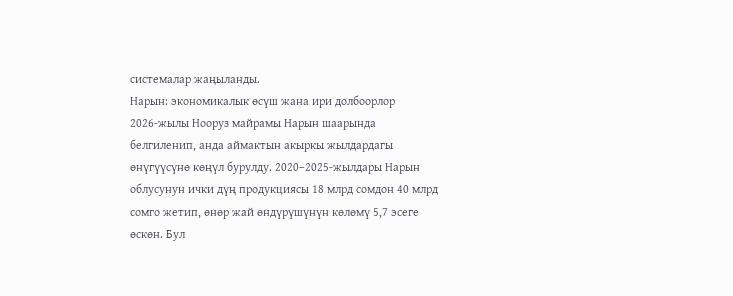системалар жаңыланды.
Нарын: экономикалык өсүш жана ири долбоорлор
2026-жылы Нооруз майрамы Нарын шаарында белгиленип, анда аймактын акыркы жылдардагы өнүгүүсүнө көңүл бурулду. 2020–2025-жылдары Нарын облусунун ички дүң продукциясы 18 млрд сомдон 40 млрд сомго жетип, өнөр жай өндүрүшүнүн көлөмү 5,7 эсеге өскөн. Бул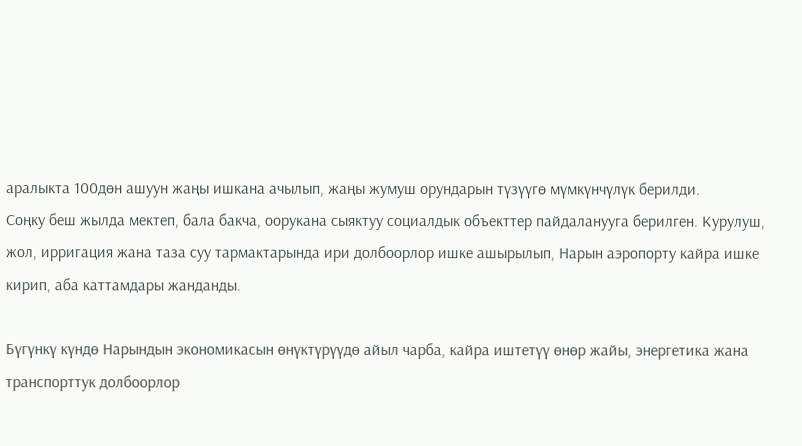аралыкта 100дөн ашуун жаңы ишкана ачылып, жаңы жумуш орундарын түзүүгө мүмкүнчүлүк берилди.
Соңку беш жылда мектеп, бала бакча, оорукана сыяктуу социалдык объекттер пайдаланууга берилген. Курулуш, жол, ирригация жана таза суу тармактарында ири долбоорлор ишке ашырылып, Нарын аэропорту кайра ишке кирип, аба каттамдары жанданды.

Бүгүнкү күндө Нарындын экономикасын өнүктүрүүдө айыл чарба, кайра иштетүү өнөр жайы, энергетика жана транспорттук долбоорлор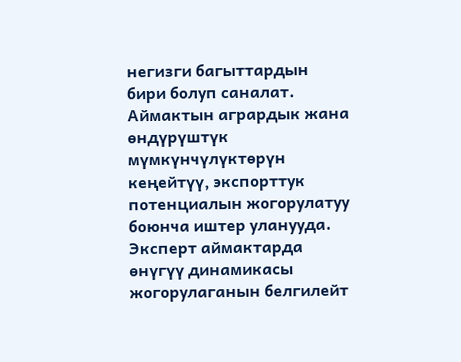негизги багыттардын бири болуп саналат. Аймактын агрардык жана өндүрүштүк мүмкүнчүлүктөрүн кеңейтүү, экспорттук потенциалын жогорулатуу боюнча иштер уланууда.
Эксперт аймактарда өнүгүү динамикасы жогорулаганын белгилейт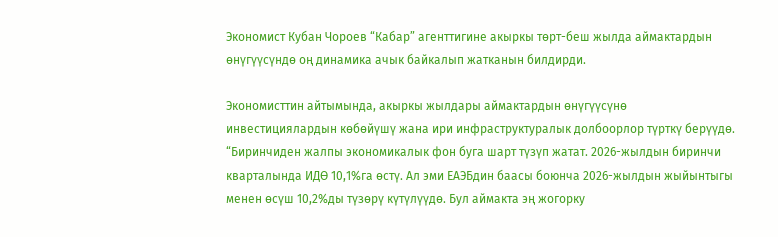Экономист Кубан Чороев “Кабар” агенттигине акыркы төрт-беш жылда аймактардын өнүгүүсүндө оң динамика ачык байкалып жатканын билдирди.

Экономисттин айтымында, акыркы жылдары аймактардын өнүгүүсүнө инвестициялардын көбөйүшү жана ири инфраструктуралык долбоорлор түрткү берүүдө.
“Биринчиден жалпы экономикалык фон буга шарт түзүп жатат. 2026-жылдын биринчи кварталында ИДӨ 10,1%га өстү. Ал эми ЕАЭБдин баасы боюнча 2026-жылдын жыйынтыгы менен өсүш 10,2%ды түзөрү күтүлүүдө. Бул аймакта эң жогорку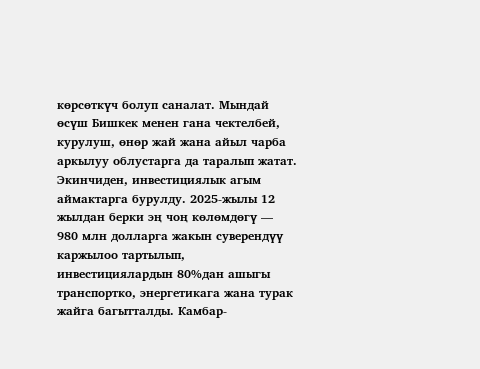көрсөткүч болуп саналат. Мындай өсүш Бишкек менен гана чектелбей, курулуш, өнөр жай жана айыл чарба аркылуу облустарга да таралып жатат.
Экинчиден, инвестициялык агым аймактарга бурулду. 2025-жылы 12 жылдан берки эң чоң көлөмдөгү — 980 млн долларга жакын суверендүү каржылоо тартылып, инвестициялардын 80%дан ашыгы транспортко, энергетикага жана турак жайга багытталды. Камбар-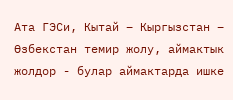Ата ГЭСи, Кытай – Кыргызстан – Өзбекстан темир жолу, аймактык жолдор - булар аймактарда ишке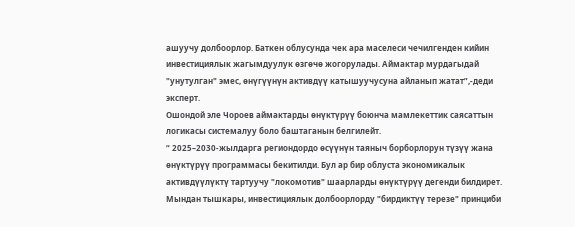ашуучу долбоорлор. Баткен облусунда чек ара маселеси чечилгенден кийин инвестициялык жагымдуулук өзгөчө жогорулады. Аймактар мурдагыдай "унутулган" эмес, өнүгүүнүн активдүү катышуучусуна айланып жатат”,-деди эксперт.
Ошондой эле Чороев аймактарды өнүктүрүү боюнча мамлекеттик саясаттын логикасы системалуу боло баштаганын белгилейт.
“ 2025–2030-жылдарга региондордо өсүүнүн таяныч борборлорун түзүү жана өнүктүрүү программасы бекитилди. Бул ар бир облуста экономикалык активдүүлүктү тартуучу "локомотив" шаарларды өнүктүрүү дегенди билдирет. Мындан тышкары, инвестициялык долбоорлорду "бирдиктүү терезе" принциби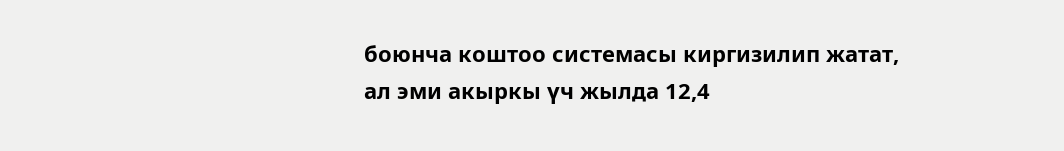боюнча коштоо системасы киргизилип жатат, ал эми акыркы үч жылда 12,4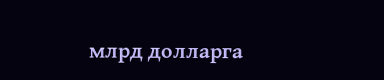млрд долларга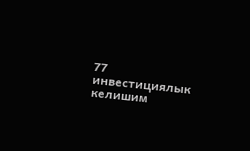77 инвестициялык келишим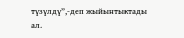түзүлдү”,-деп жыйынтыктады ал.